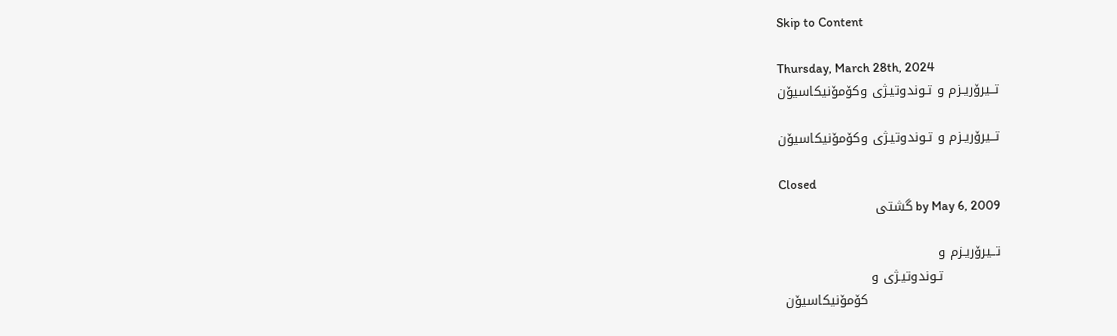Skip to Content

Thursday, March 28th, 2024
تــیرۆریـزم و تـوندوتیـژی وكۆمۆنیكاسیۆن

تــیرۆریـزم و تـوندوتیـژی وكۆمۆنیكاسیۆن

Closed
by May 6, 2009 گشتی

تــیرۆریـزم و
             تـوندوتیـژی و
                              كۆمۆنیكاسیۆن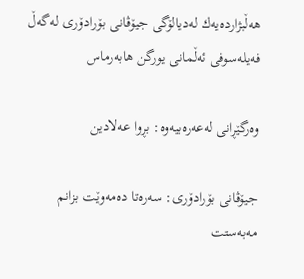هه‌ڵبژارده‌یه‌ك له‌دیالۆگی جیۆڤانی بۆرادۆری له‌گه‌ڵ فه‌یله‌سوفی ئه‌ڵمانی یورگن هابه‌رماس

وه‌رگێڕانی له‌عه‌ره‌بیه‌وه‌: بڕوا عه‌لادین

جیۆڤانی بۆرادۆری: سه‌ره‌تا ده‌مه‌وێت بزانم مه‌به‌ستت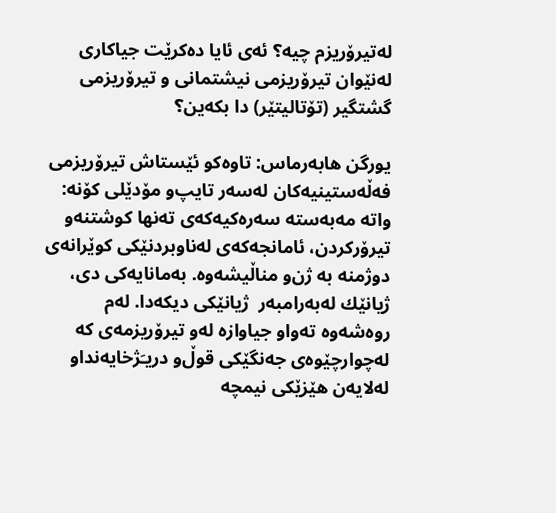له‌تیرۆریزم چیه‌؟ ئه‌ی ئایا ده‌كرێت جیاكاری له‌نێوان تیرۆریزمی نیشتمانی و تیرۆریزمی گشتگیر (تۆتالیتێر) دا بكه‌ین؟

یورگن هابه‌رماس: تاوه‌كو ئێستاش تیرۆریزمی فه‌ڵه‌ستینیه‌كان له‌سه‌ر تایپ‌و مۆدێلی كۆنه‌: واته‌ مه‌به‌سته‌ سه‌ره‌كیه‌كه‌ی ته‌نها كوشتنه‌و تیرۆركردن، ئامانجه‌كه‌ی له‌ناوبردنێكی كوێرانه‌ی دوژمنه‌ به‌ ژن‌و مناڵیشه‌وه‌. به‌مانایه‌كی دی، ژیانێك له‌به‌رامبه‌ر  ژیانێكی دیكه‌دا. له‌م روه‌شه‌وه‌ ته‌واو جیاوازه‌ له‌و تیرۆریزمه‌ی كه‌ له‌چوارچێوه‌ی جه‌نگێكی قوڵ‌و دریـَژخایه‌ندا‌و له‌لایه‌ن هێزێكی نیمچه‌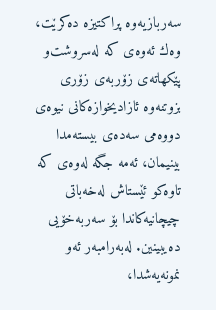سه‌ربازیه‌وه‌ پراكتیزه‌ ده‌كرێت، وه‌ك ئه‌وه‌ی كه‌ له‌سروشت‌و پێكهاته‌ی زۆربه‌ی زۆری بزوتنه‌وه‌ ئازادیخوازه‌كانی نیوه‌ی دووه‌می سه‌ده‌ی بیسته‌مدا بینیمان، ئه‌مه‌ جگه‌ له‌وه‌ی كه‌ تاوه‌كو ئێستاش له‌خه‌باتی چیچانیه‌كاندا بۆ سه‌ربه‌خۆیی ده‌یبینین. له‌به‌رامبه‌ر ئه‌و نمونه‌یه‌شدا،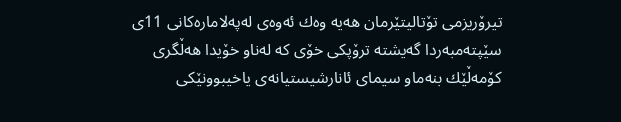تیرۆریزمی تۆتالیتێرمان هه‌یه‌ وه‌ك ئه‌وه‌ی له‌په‌لاماره‌كانی 11ی سێپته‌مبه‌ردا گه‌یشته‌ ترۆپكی خۆی كه‌ له‌ناو خۆیدا هه‌ڵگری كۆمه‌ڵێك بنه‌ما‌و سیمای ئانارشیستیانه‌ی یاخیبوونێكی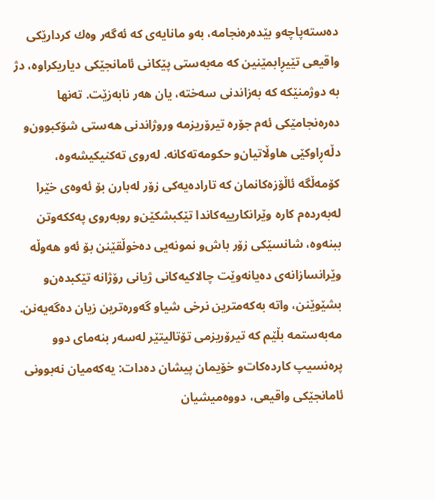ده‌سته‌پاچه‌‌و بێده‌ره‌نجامه‌، به‌و مانایه‌ی كه‌ ئه‌گه‌ر وه‌ك كردارێكی واقیعی تێیڕابمێنین كه‌ مه‌به‌ستی پێكانی ئامانجێكی دیاریكراوه‌، دژ به‌ دوژمنێكه‌ كه‌ به‌زاندنی سه‌خته‌، یان هه‌ر نابه‌زێت. ته‌نها ده‌ره‌نجامێكی ئه‌م جۆره‌ تیرۆریزمه‌ وروژاندنی هه‌ستی شۆكبوون‌و دڵه‌ڕاوكێی هاوڵاتیان‌و حكومه‌ته‌كانه‌. له‌روی ته‌كنیكیشه‌وه‌، كۆمه‌ڵگه‌ ئاڵۆزه‌كانمان كه‌ تاراده‌یه‌كی زۆر له‌بارن بۆ ئه‌وه‌ی خێرا له‌به‌رده‌م كاره‌ وێرانكارییه‌كاندا تێكبشكێن‌و روبه‌روی په‌ككه‌وتن ببنه‌وه‌، شانسێكی زۆر باش‌و نمونه‌یی ده‌خوڵقێنن بۆ ئه‌و هه‌وڵه‌ وێرانسازانه‌ی ده‌یانه‌وێت چالاكیه‌كانی ژیانی رۆژانه‌ تێكبده‌ن‌و بشێوێنن، واته‌ به‌كه‌مترین نرخی شیاو گه‌وره‌ترین زیان ده‌گه‌یه‌نن. مه‌به‌ستمه‌ بڵێم كه‌ تیرۆریزمی تۆتالیتێر له‌سه‌ر بنه‌مای دوو پره‌نسیپ كارده‌كات‌و خۆیمان پیشان ده‌دات: یه‌كه‌میان نه‌بوونی ئامانجێكی واقیعی، دووه‌میشیان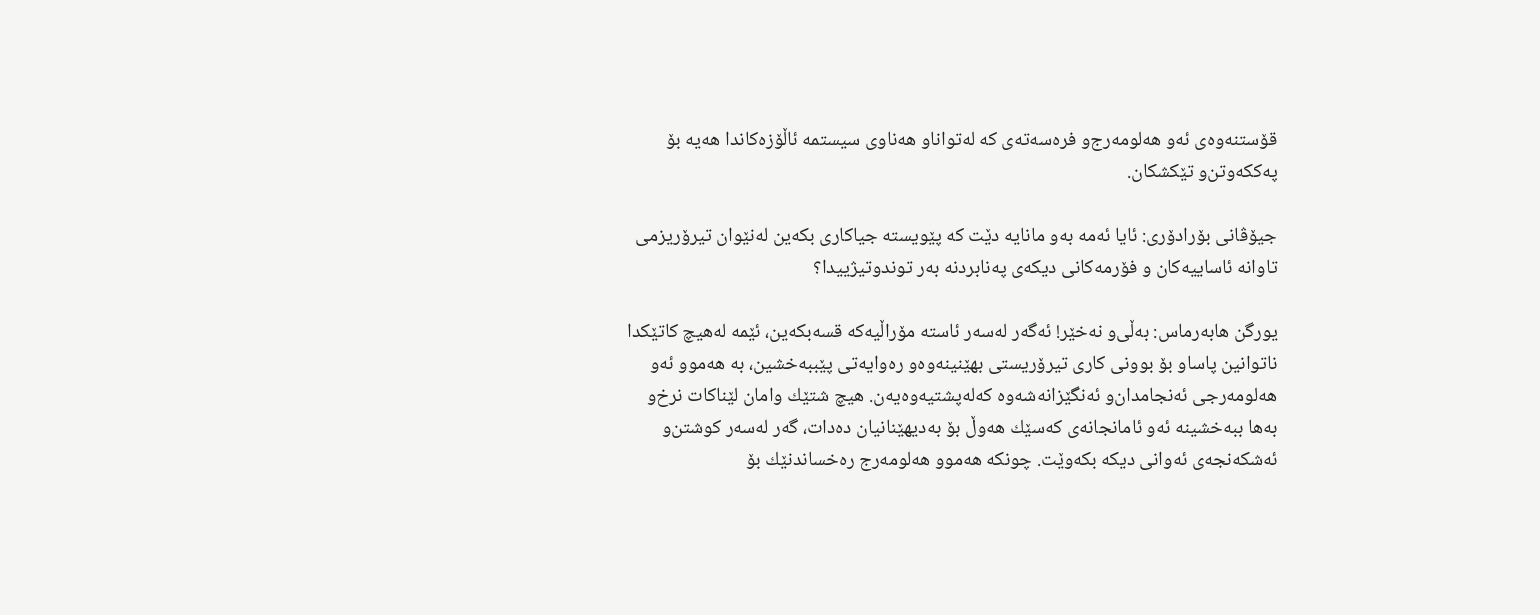قۆستنه‌وه‌ی ئه‌و هه‌لومه‌رج‌و فره‌سه‌ته‌ی كه‌ له‌تواناو هه‌ناوی سیستمه‌ ئاڵۆزه‌كاندا هه‌یه‌ بۆ په‌ككه‌وتن‌و تێكشكان.

جیۆڤانی بۆرادۆری: ئایا ئه‌مه‌ به‌و مانایه‌ دێت كه‌ پێویسته‌ جیاكاری بكه‌ین له‌نێوان تیرۆریزمی تاوانه‌ ئاساییه‌كان و فۆرمه‌كانی دیكه‌ی په‌نابردنه‌ به‌ر توندوتیژییدا؟

یورگن هابه‌رماس: به‌ڵی‌و نه‌خێر! ئه‌گه‌ر له‌سه‌ر ئاسته‌ مۆراڵیه‌كه‌ قسه‌بكه‌ین، ئێمه‌ له‌هیچ كاتێكدا ناتوانین پاساو بۆ بوونی كاری تیرۆریستی بهێنینه‌وه‌‌و ره‌وایه‌تی پێببه‌خشین، به‌ هه‌موو ئه‌و هه‌لومه‌رجی ئه‌نجامدان‌و ئه‌نگێزانه‌شه‌وه‌ كه‌له‌پشتیه‌وه‌یه‌ن. هیچ شتێك وامان لێناكات نرخ‌و به‌ها ببه‌خشینه‌ ئه‌و ئامانجانه‌ی كه‌سێك هه‌وڵ بۆ به‌دیهێنانیان ده‌دات، گه‌ر له‌سه‌ر كوشتن‌و ئه‌شكه‌نجه‌ی ئه‌وانی دیكه‌ بكه‌وێت. چونكه‌ هه‌موو هه‌لومه‌رج ره‌خساندنێك بۆ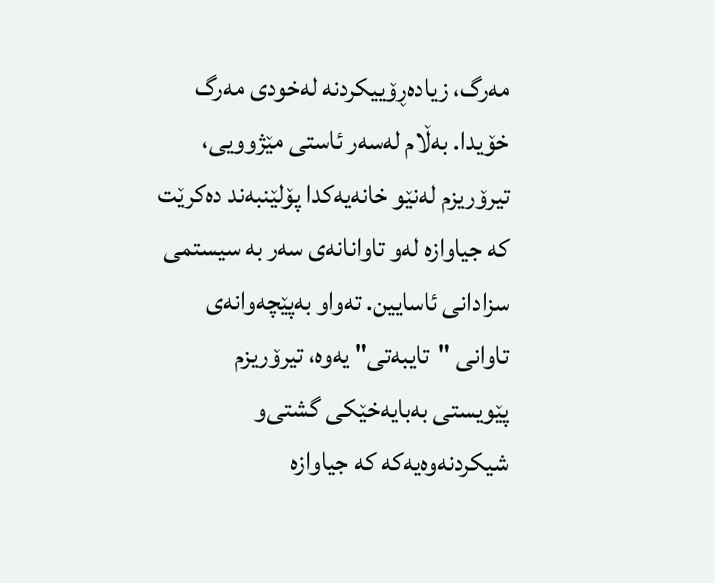مه‌رگ، زیاده‌ڕۆییكردنه‌ له‌خودی مه‌رگ خۆیدا. به‌ڵام له‌سه‌ر ئاستی مێژوویی، تیرۆریزم له‌نێو خانه‌یه‌كدا پۆلێنبه‌ند ده‌كرێت كه‌ جیاوازه‌ له‌و تاوانانه‌ی سه‌ر به‌ سیستمی سزادانی ئاسایین. ته‌واو به‌پێچه‌وانه‌ی تاوانی "تایبه‌تی" یه‌وه‌، تیرۆریزم پێویستی به‌بایه‌خێكی گشتی‌و شیكردنه‌وه‌یه‌كه‌ كه‌ جیاوازه‌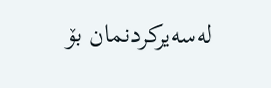له‌سه‌یركردنمان بۆ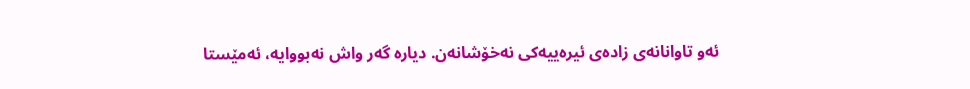ئه‌و تاوانانه‌ی زاده‌ی ئیره‌ییه‌كی نه‌خۆشانه‌ن. دیاره‌ گه‌ر واش نه‌بووایه‌، ئه‌مێستا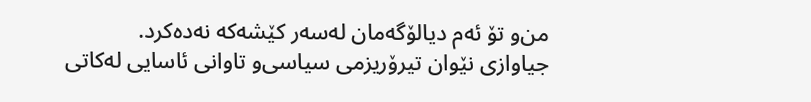من‌و تۆ ئه‌م دیالۆگه‌مان له‌سه‌ر كێشه‌كه‌ نه‌ده‌كرد.
جیاوازی نێوان تیرۆریزمی سیاسی‌و تاوانی ئاسایی له‌كاتی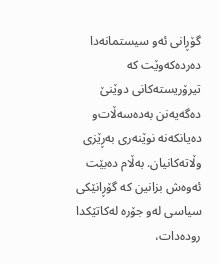گۆڕانی ئه‌و سیستمانه‌دا ده‌رده‌كه‌وێت كه‌ تیرۆریسته‌كانی دوێنێ ده‌گه‌یه‌نن به‌ده‌سه‌ڵات‌و ده‌یانكه‌نه‌ نوێنه‌ری به‌ڕێزی وڵاته‌كانیان. به‌ڵام ده‌بێت ئه‌وه‌ش بزانین كه‌ گۆڕانێكی سیاسی له‌و جۆره‌ له‌كاتێكدا روده‌دات،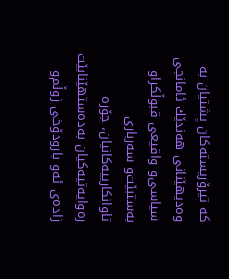كه‌ تیرۆریسته‌كان پشتیان به‌ وه‌دیهێنانی هه‌ندێك ئامانجی سیاسی‌و واقیعی قبوڵكراو به‌ستبێت‌و سه‌رباری تاوانكارییه‌كانیان، جۆره‌ ره‌وایه‌تیه‌كیان به‌ده‌ستهێنابێت زاده‌ی ئه‌و بارودۆخی زوڵم‌و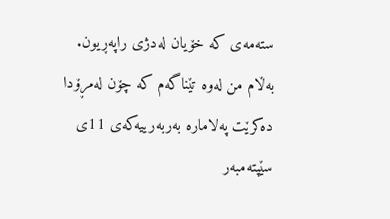سته‌مه‌ی كه‌ خۆیان له‌دژی راپه‌ڕیون. به‌ڵام من له‌وه‌ تێناگه‌م كه‌ چۆن له‌مڕۆدا ده‌كرێت په‌لاماره‌ به‌ربه‌رییه‌كه‌ی 11ی سێپته‌مبه‌ر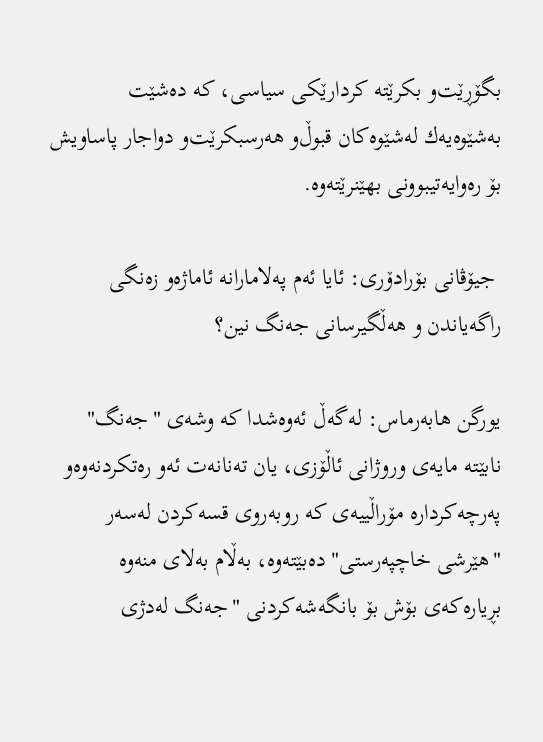بگۆڕێت‌و بكرێته‌ كردارێكی سیاسی، كه‌ ده‌شێت به‌شێوه‌یه‌ك له‌شێوه‌كان قبوڵ‌و هه‌رسبكرێت‌و دواجار پاساویش بۆ ره‌وایه‌تیبوونی بهێنرێته‌وه‌.

 جیۆڤانی بۆرادۆری: ئایا ئه‌م په‌لامارانه‌ ئاماژه‌و زه‌نگی راگه‌یاندن و هه‌ڵگیرسانی جه‌نگ نین؟

یورگن هابه‌رماس: له‌گه‌ڵ ئه‌وه‌شدا كه‌ وشه‌ی "جه‌نگ" نابێته‌ مایه‌ی وروژانی ئاڵۆزی، یان ته‌نانه‌ت ئه‌و ره‌تكردنه‌وه‌‌و په‌رچه‌كرداره‌ مۆراڵییه‌ی كه‌ روبه‌روی قسه‌كردن له‌سه‌ر "هێرشی خاچپه‌رستی" ده‌بێته‌وه‌، به‌ڵام به‌لای منه‌وه‌ بڕیاره‌كه‌ی بۆش بۆ بانگه‌شه‌كردنی "جه‌نگ له‌دژی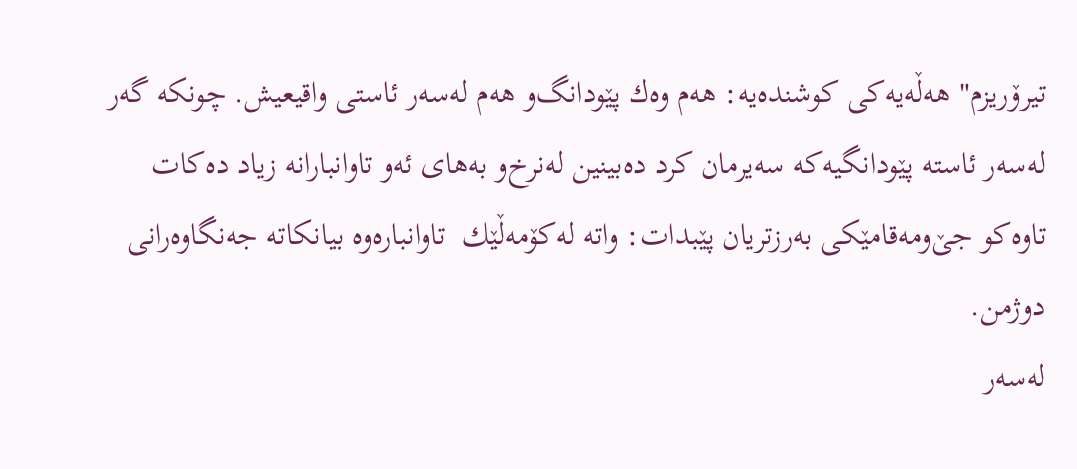تیرۆریزم" هه‌ڵه‌یه‌كی كوشنده‌یه‌: هه‌م وه‌ك پێودانگ‌و هه‌م له‌سه‌ر ئاستی واقیعیش. چونكه‌ گه‌ر له‌سه‌ر ئاسته‌ پێودانگیه‌كه‌ سه‌یرمان كرد ده‌بینین له‌نرخ‌و به‌های ئه‌و تاوانبارانه‌ زیاد ده‌كات تاوه‌كو جێ‌ومه‌قامێكی به‌رزتریان پێبدات: واته‌ له‌كۆمه‌ڵێك  تاوانباره‌وه‌ بیانكاته‌ جه‌نگاوه‌رانی دوژمن.
له‌سه‌ر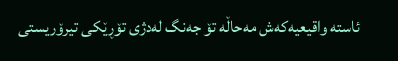ئاسته‌ واقیعیه‌كه‌ش مه‌حاڵه‌ تۆ جه‌نگ له‌دژی تۆڕێكی تیرۆریستی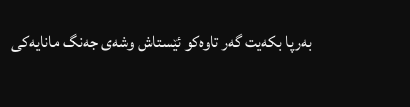به‌رپا بكه‌یت گه‌ر تاوه‌كو ئێستاش وشه‌ی جه‌نگ مانایه‌كی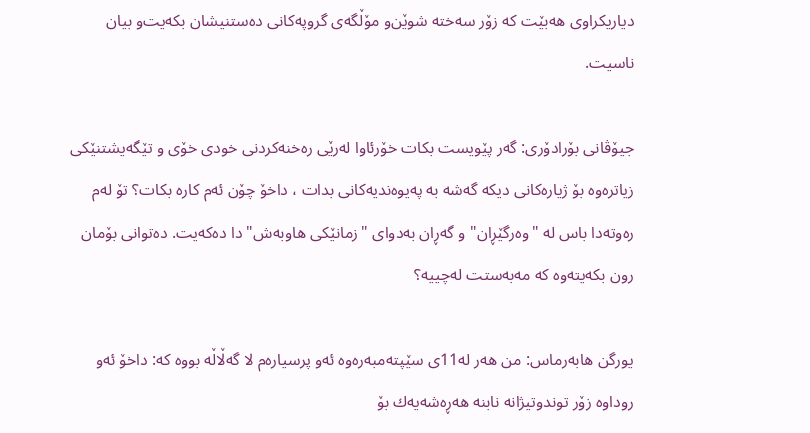دیاریكراوی هه‌بێت كه‌ زۆر سه‌خته‌ شوێن‌و مۆڵگه‌ی گروپه‌كانی ده‌ستنیشان بكه‌یت‌و بیان ناسیت.

جیۆڤانی بۆرادۆری: گه‌ر پێویست بكات خۆرئاوا له‌رێی ره‌خنه‌كردنی خودی خۆی و تێگه‌یشتنێكی زیاتره‌وه‌ بۆ ژیاره‌كانی دیكه‌ گه‌شه‌ به‌ په‌یوه‌ندیه‌كانی بدات ، داخۆ چۆن ئه‌م كاره‌ بكات؟ تۆ له‌م ره‌وته‌دا باس له‌ "وه‌رگێڕان" و گه‌ڕان به‌دوای "زمانێكی هاوبه‌ش" دا ده‌كه‌یت. ده‌توانی بۆمان رون بكه‌یته‌وه‌ كه‌ مه‌به‌ستت له‌چییه‌؟

یورگن هابه‌رماس: من هه‌ر له‌11ی سێپته‌مبه‌ره‌وه‌ ئه‌و پرسیاره‌م لا گه‌ڵاڵه‌ بووه‌ كه‌: داخۆ ئه‌و روداوه‌ زۆر توندوتیژانه‌ نابنه‌ هه‌ڕه‌شه‌یه‌ك بۆ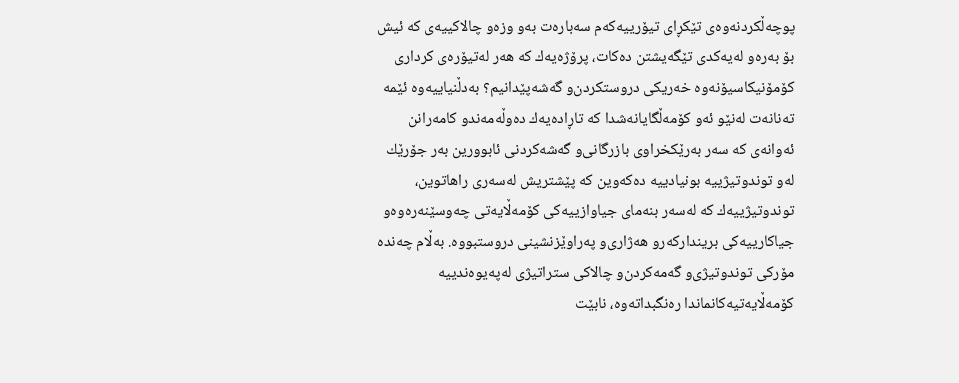پوچه‌ڵكردنه‌وه‌ی تێكڕای تیۆرییه‌كه‌م سه‌باره‌ت به‌و وزه‌‌و چالاكییه‌ی كه‌ ئیش بۆ به‌ره‌و له‌یه‌كدی تێگه‌یشتن ده‌كات، پرۆژه‌یه‌ك كه‌ هه‌ر له‌تیۆره‌ی كرداری كۆمۆنیكاسیۆنه‌وه‌ خه‌ریكی دروستكردن‌و گه‌شه‌پێدانیم؟ به‌دڵنیاییه‌وه‌ ئێمه‌ ته‌نانه‌ت له‌نێو ئه‌و كۆمه‌ڵگایانه‌شدا كه‌ تاڕاده‌یه‌ك ده‌وڵه‌مه‌ند‌و كامه‌رانن ئه‌وانه‌ی كه‌ سه‌ر به‌رێكخراوی بازرگانی‌و گه‌شه‌كردنی ئابوورین به‌ر جۆرێك له‌و توندوتیژییه‌ بونیادییه‌ ده‌كه‌وین كه‌ پێشتریش له‌سه‌ری راهاتوین، توندوتیژییه‌ك كه‌ له‌سه‌ر بنه‌مای جیاوازییه‌كی كۆمه‌ڵایه‌تی چه‌وسێنه‌ره‌وه‌‌و جیاكارییه‌كی برینداركه‌ر‌و هه‌ژاری‌و په‌راوێزنشینی دروستبووه‌. به‌ڵام چه‌نده‌ مۆركی توندوتیژی‌و گه‌مه‌كردن‌و چالاكی ستراتیژی له‌په‌یوه‌ندییه‌ كۆمه‌ڵایه‌تیه‌كانماندا ره‌نگبداته‌وه‌، نابێت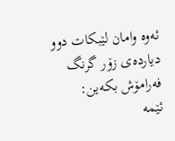ئه‌وه‌ وامان لێبكات دوو دیارده‌ی زۆر گرنگ فه‌رامۆش بكه‌ین:
ئێمه‌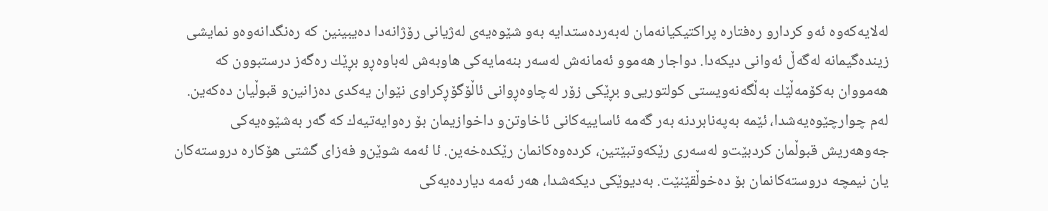له‌لایه‌كه‌وه‌ ئه‌و كردارو ره‌فتاره‌ پراكتیكیانه‌مان له‌به‌رده‌ستدایه‌ به‌و شێوه‌یه‌ی له‌ژیانی رۆژانه‌دا ده‌یبینین كه‌ ره‌نگدانه‌وه‌‌و نمایشی زینده‌گیمانه‌ له‌گه‌ڵ ئه‌وانی دیكه‌دا. دواجار هه‌موو ئه‌مانه‌ش له‌سه‌ر بنه‌مایه‌كی هاوبه‌ش له‌باوه‌ڕ‌و بڕێك ره‌گه‌ز درستبوون كه‌ هه‌مووان به‌كۆمه‌ڵێك به‌ڵگه‌نه‌ویستی كولتوریی‌و بڕێكی زۆر له‌چاوه‌ڕوانی ئاڵۆگۆڕكراوی نێوان یه‌كدی ده‌زانین‌و قبوڵیان ده‌كه‌ین. له‌م چوارچێوه‌یه‌شدا، ئێمه‌ به‌په‌نابردنه‌ به‌ر گه‌مه‌ ئاساییه‌كانی ئاخاوتن‌و داخوازیمان بۆ ره‌وایه‌تیه‌ك كه‌ گه‌ر به‌شێوه‌یه‌كی جه‌وهه‌ریش قبوڵمان كردبێت‌و له‌سه‌ری رێكه‌وتبێتین، كرده‌وه‌كانمان رێكده‌خه‌ین. ئا ئه‌مه‌ شوێن‌و فه‌زای گشتی هۆكاره‌ دروسته‌كان یان نیمچه‌ دروسته‌كانمان بۆ ده‌خوڵقێنێت. به‌دیوێكی دیكه‌شدا، هه‌ر ئه‌مه‌ دیارده‌یه‌كی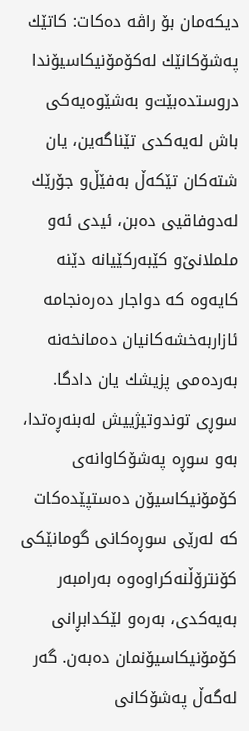دیكه‌مان بۆ راڤه‌ ده‌كات: كاتێك په‌شۆكانێك له‌كۆمۆنیكاسیۆندا دروستده‌بێت‌و به‌شێوه‌یه‌كی باش له‌یه‌كدی تێناگه‌ین، یان شته‌كان تێكه‌ڵ به‌فێڵ‌و جۆرێك له‌دوفاقیی ده‌بن، ئیدی ئه‌و ململانێ‌و كێبه‌ركێیانه‌ دێنه‌ كایه‌وه‌ كه‌ دواجار ده‌ره‌نجامه‌ ئازاربه‌خشه‌كانیان ده‌مانخه‌نه‌ به‌رده‌می پزیشك یان دادگا.
سوڕی توندوتیژییش له‌بنه‌ڕه‌تدا، به‌‌و سوڕه‌ په‌شۆكاوانه‌ی كۆمۆنیكاسیۆن ده‌ستپێده‌كات كه‌ له‌رێی سوڕه‌كانی گومانێكی كۆنترۆڵنه‌كراوه‌وه‌ به‌رامبه‌ر به‌یه‌كدی، به‌ره‌و لێكدابڕانی كۆمۆنیكاسیۆنمان ده‌به‌ن. گه‌ر له‌گه‌ڵ په‌شۆكانی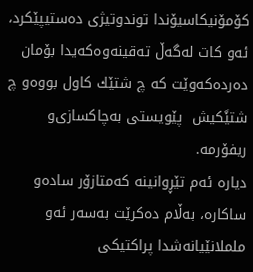كۆمۆنیكاسیۆندا توندوتیژی ده‌ستیپێكرد، ئه‌و كات له‌گه‌ڵ ته‌قینه‌وه‌كه‌یدا بۆمان ده‌رده‌كه‌وێت كه‌ چ شتێك كاول بووه‌‌و چ شتێَكیش  پێویستی به‌چاكسازی‌و ریفۆرمه‌.
دیاره‌ ئه‌م تێڕوانینه‌ كه‌متازۆر ساده‌و ساكاره‌، به‌ڵام ده‌كرێت به‌سه‌ر ئه‌و ململانێیانه‌شدا پراكتیكی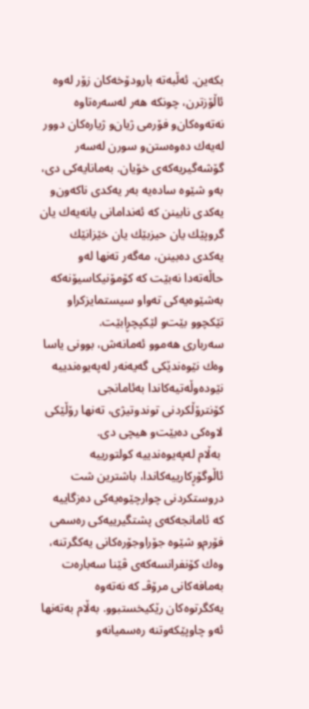بكه‌ین. ئه‌ڵبه‌ته‌ بارودۆخه‌كان زۆر له‌وه‌ ئاڵۆزترن، چونكه‌ هه‌ر له‌سه‌ره‌تاوه‌ نه‌ته‌وه‌كان‌و فۆرمی ژیان‌و ژیاره‌كان دوور له‌یه‌ك ده‌وه‌ستن‌و سورن له‌سه‌ر گۆشه‌گیریه‌كه‌ی خۆیان. به‌مانایه‌كی دی، به‌و شێوه‌ ساده‌یه‌ به‌ر یه‌كدی ناكه‌ون‌و یه‌كدی نابینن كه‌ ئه‌ندامانی یانه‌یه‌ك یان گروپێك یان حیزبێك یان خێزانێك یه‌كدی ده‌بینن، مه‌گه‌ر ته‌نها له‌و حاڵه‌ته‌دا نه‌بێت كه‌ كۆمۆنیكاسیۆنه‌كه‌ به‌شێوه‌یه‌كی ته‌واو سیستمایزكراو تێكچوو بێت‌و لێكپچڕابێت.
سه‌رباری هه‌موو ئه‌مانه‌ش، بوونی یاسا وه‌ك نێوه‌ندێكی گه‌یه‌نه‌ر له‌په‌یوه‌ندییه‌ نێوده‌وڵه‌تیه‌كاندا به‌ئامانجی كۆنترۆڵكردنی توندوتیژی، ته‌نها رۆڵێكی لاوه‌كی ده‌بێت‌و هیچی دی.
 به‌ڵام له‌په‌یوه‌ندییه‌ كولتورییه‌ ئاڵوگۆڕكارییه‌كاندا، باشترین شت دروستكردنی چوارچێوه‌یه‌كی ده‌زگاییه‌ كه‌ ئامانجه‌كه‌ی پشتگیرییه‌كی ره‌سمی فۆرم‌و شێوه‌ جۆراوجۆره‌كانی یه‌كگرتنه‌، وه‌ك كۆنفرانسه‌كه‌ی ڤێنا سه‌باره‌ت به‌مافه‌كانی مرۆڤـ كه‌ نه‌ته‌وه‌ یه‌كگرتوه‌كان رێكیخستبوو. به‌ڵام به‌ته‌نها ئه‌و چاوپێكه‌وتنه‌ ره‌سمیانه‌‌و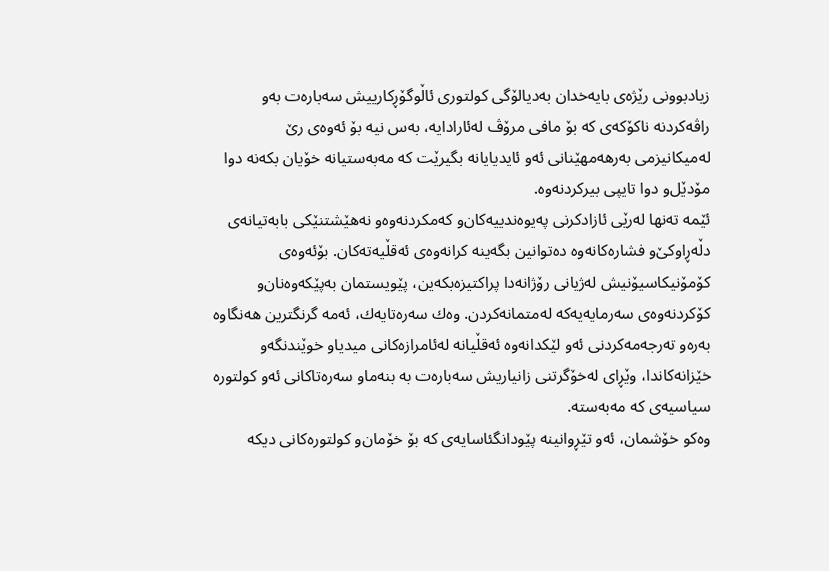زیادبوونی رێژه‌ی بایه‌خدان به‌دیالۆگی كولتوری ئاڵوگۆڕكارییش سه‌باره‌ت به‌و راڤه‌كردنه‌ ناكۆكه‌ی كه‌ بۆ مافی مرۆڤ له‌ئارادایه‌، به‌س نیه‌ بۆ ئه‌وه‌ی رێ له‌میكانیزمی به‌رهه‌مهێنانی ئه‌و ئایدیایانه‌ بگیرێت كه‌ مه‌به‌ستیانه‌ خۆیان بكه‌نه‌ دوا مۆدێل‌و دوا تایپی بیركردنه‌وه‌.
ئێمه‌ ته‌نها له‌رێی ئازادكرنی په‌یوه‌ندییه‌كان‌و كه‌مكردنه‌وه‌‌و نه‌هێشتنێكی بابه‌تیانه‌ی دڵه‌ڕاوكێ‌و فشاره‌كانه‌وه‌ ده‌توانین بگه‌ینه‌ كرانه‌وه‌ی ئه‌قڵیه‌ته‌كان. بۆئه‌وه‌ی كۆمۆنیكاسیۆنیش له‌ژیانی رۆژانه‌دا پراكتیزه‌بكه‌ین، پێویستمان به‌پێكه‌وه‌نان‌و كۆكردنه‌وه‌ی سه‌رمایه‌یه‌كه‌ له‌متمانه‌كردن. وه‌ك سه‌ره‌تایه‌ك، ئه‌مه‌ گرنگترین هه‌نگاوه‌ به‌ره‌و ته‌رجه‌مه‌كردنی ئه‌و لێكدانه‌وه‌ ئه‌قڵیانه‌ له‌ئامرازه‌كانی میدیا‌و خوێندنگه‌‌و خێزانه‌كاندا، وێڕای له‌خۆگرتنی زانیاریش سه‌باره‌ت به‌ بنه‌ما‌و سه‌ره‌تاكانی ئه‌و كولتوره‌ سیاسیه‌ی كه‌ مه‌به‌سته‌.
وه‌كو خۆشمان، ئه‌و تێڕوانینه‌ پێودانگئاسایه‌ی كه‌ بۆ خۆمان‌و كولتوره‌كانی دیكه‌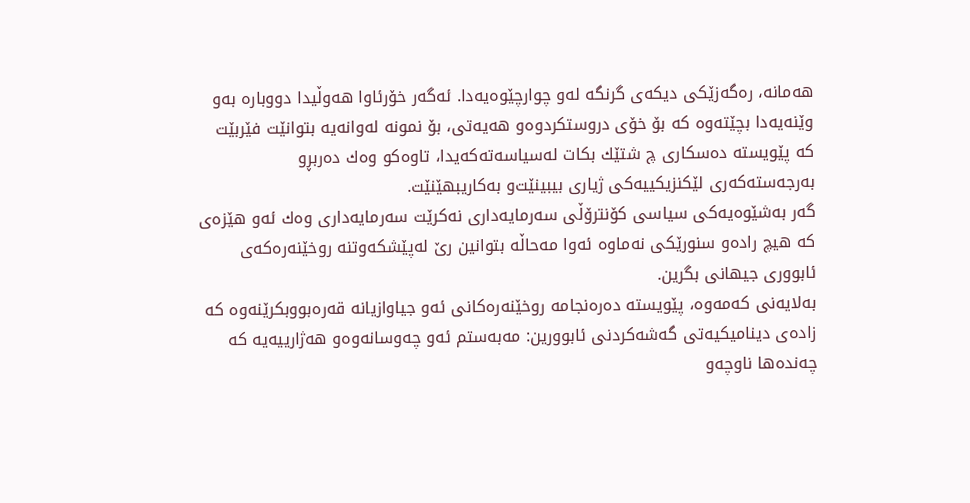هه‌مانه‌، ره‌گه‌زێكی دیكه‌ی گرنگه‌ له‌و چوارچێوه‌یه‌دا. ئه‌گه‌ر خۆرئاوا هه‌وڵیدا دووباره‌ به‌و وێنه‌یه‌دا بچێته‌وه‌ كه‌ بۆ خۆی دروستكردوه‌‌و هه‌یه‌تی، بۆ نمونه‌ له‌وانه‌یه‌ بتوانێت فێربێت كه‌ پێویسته‌ ده‌سكاری چ شتێك بكات له‌سیاسه‌ته‌كه‌یدا، تاوه‌كو وه‌ك ده‌ربڕ‌و به‌رجه‌سته‌كه‌ری لێكنزیكییه‌كی ژیاری بیبینێت‌و به‌كاریبهێنێت.
گه‌ر به‌شێوه‌یه‌كی سیاسی كۆنترۆڵی سه‌رمایه‌داری نه‌كرێت سه‌رمایه‌داری وه‌ك ئه‌و هێزه‌ی كه‌ هیچ راده‌‌و سنورێكی نه‌ماوه‌ ئه‌وا مه‌حاڵه‌ بتوانین رێ له‌پێشكه‌وتنه‌ روخێنه‌ره‌كه‌ی ئابووری جیهانی بگرین.
به‌لایه‌نی كه‌مه‌وه‌، پێویسته‌ ده‌ره‌نجامه‌ روخێنه‌ره‌كانی ئه‌و جیاوازیانه‌ قه‌ره‌بووبكرێنه‌وه‌ كه‌ زاده‌ی دینامیكیه‌تی گه‌شه‌كردنی ئابوورین: مه‌به‌ستم ئه‌و چه‌وسانه‌وه‌‌و هه‌ژارییه‌یه‌ كه‌ چه‌نده‌ها ناوچه‌‌و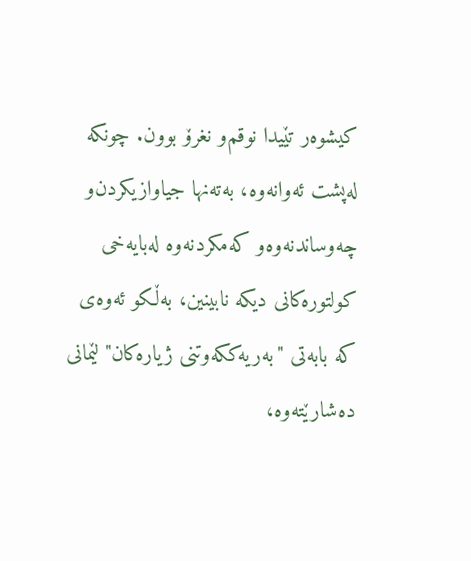كیشوه‌ر تێیدا نوقم‌و نغرۆ بوون. چونكه‌ له‌پشت ئه‌وانه‌وه‌، به‌ته‌نها جیاوازیكردن‌و چه‌وساندنه‌وه‌‌و كه‌مكردنه‌وه‌ له‌بایه‌خی كولتوره‌كانی دیكه‌ نابینین، به‌ڵكو ئه‌وه‌ی كه‌ بابه‌تی "به‌ریه‌ككه‌وتنی ژیاره‌كان" لێمانی ده‌شارێته‌وه‌،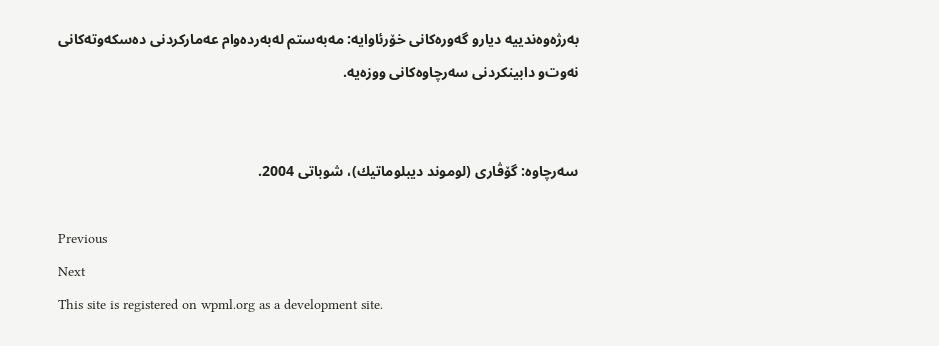به‌رژه‌وه‌ندییه‌ دیار‌و گه‌وره‌كانی خۆرئاوایه‌: مه‌به‌ستم له‌به‌رده‌وام عه‌ماركردنی ده‌سكه‌وته‌كانی نه‌وت‌و دابینكردنی سه‌رچاوه‌كانی ووزه‌یه‌.


سه‌رچاوه‌: گۆڤاری (لوموند دیبلوماتیك)، شوباتی 2004.

Previous
Next
This site is registered on wpml.org as a development site.